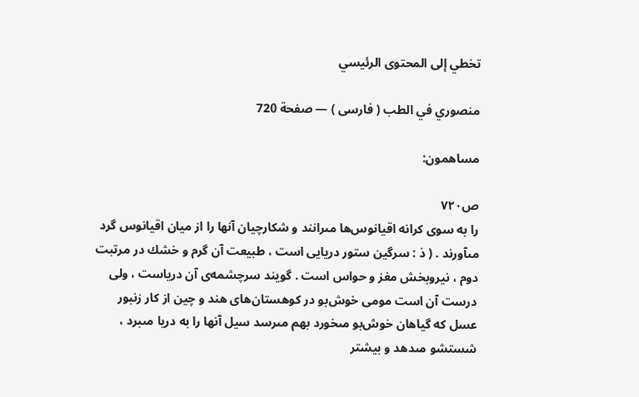تخطي إلى المحتوى الرئيسي

منصوري في الطب ( فارسى ) — صفحة 720

مساهمون:

ص٧٢٠
را به سوى كرانه اقيانوس‌ها مىرانند و شكارچيان آنها را از ميان اقيانوس گرد مىآورند . ( ذ : سرگين ستور دريايى است ، طبيعت آن گرم و خشك در مرتبت دوم ، نيروبخش مغز و حواس است . گويند سرچشمه‌ى آن درياست ، ولى درست آن است مومى خوش‌بو در كوهستان‌هاى هند و چين از كار زنبور عسل كه گياهان خوش‌بو مىخورد بهم مىرسد سيل آنها را به دريا مىبرد ، شستشو مىدهد و بيشتر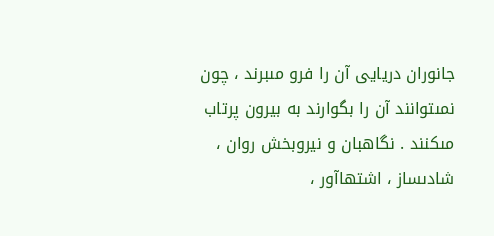جانوران دريايى آن را فرو مىبرند ، چون نمىتوانند آن را بگوارند به بيرون پرتاب مىكنند . نگاهبان و نيروبخش روان ، شادىساز ، اشتهاآور ،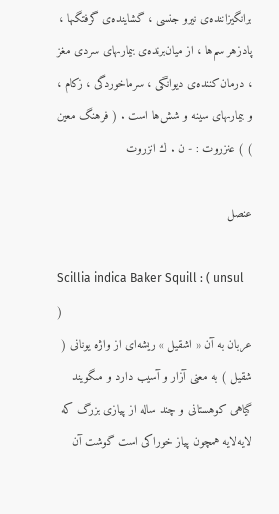برانگيزاننده‌ى نيرو جنسى ، گشاينده‌ى گرفتگىها ، پادزهر سم‌ها ، از ميان‌برنده‌ى بيمارىهاى سردى مغز ، درمان‌كننده‌ى ديوانگى ، سرماخوردگى ، زكام ، و بيمارىهاى سينه و شش‌ها است . ( فرهنگ معين ) ) عنزروت : - ن . ك انزروت

عنصل

Scillia indica Baker Squill : ( unsul )
عربان به آن « اشقيل » ريشه‌اى از واژه يونانى ( شقيل ) به معنى آزار و آسيب دارد و مىگويند گياهى كوهستانى و چند ساله از پيازى بزرگ كه لايه‌لايه همچون پياز خوراكى است گوشت آن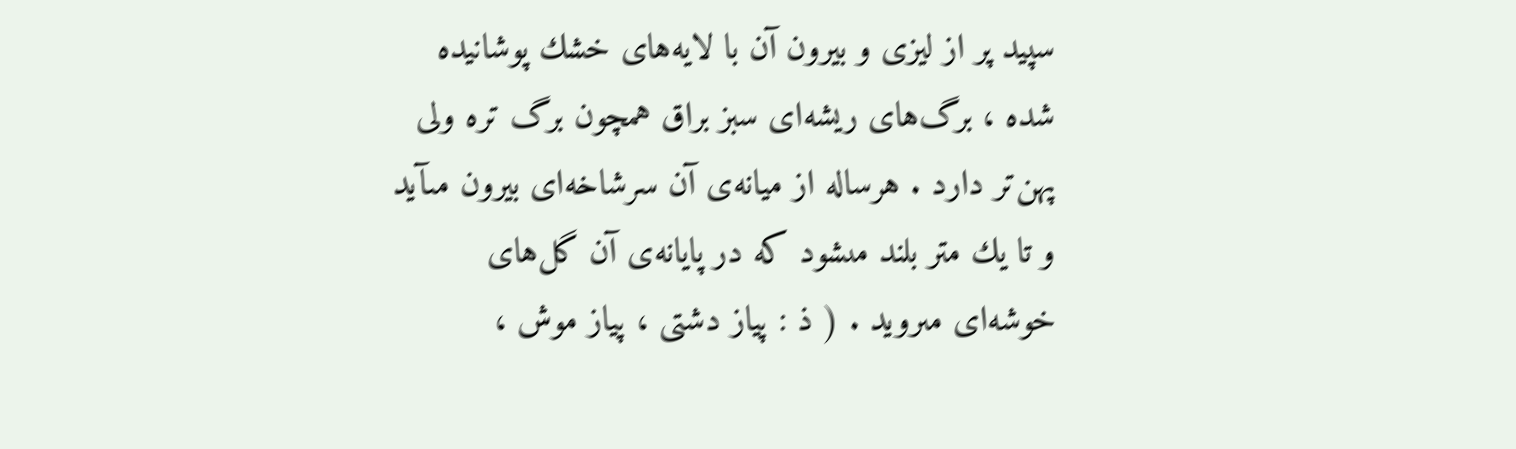سپيد پر از ليزى و بيرون آن با لايه‌هاى خشك پوشانيده شده ، برگ‌هاى ريشه‌اى سبز براق همچون برگ تره ولى پهن‌تر دارد . هرساله از ميانه‌ى آن سرشاخه‌اى بيرون مىآيد و تا يك متر بلند مىشود كه در پايانه‌ى آن گل‌هاى خوشه‌اى مىرويد . ( ذ : پياز دشتى ، پياز موش ،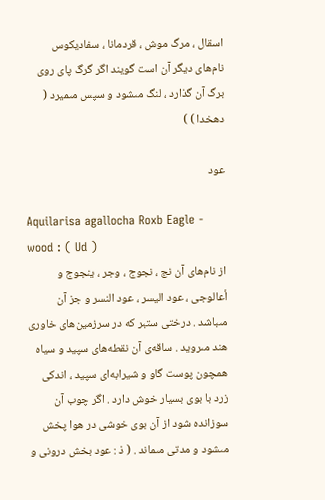اسقال ، مرگ موش ، قردمانا ، سفاديكوس نام‌هاى ديگر آن است گويند اگر گرگ پاى روى برگ آن گذارد ، لنگ مىشود و سپس مىميرد ( دهخدا ) )

عود

Aquilarisa agallocha Roxb Eagle - wood : ( Ud )
از نام‌هاى آن نج ، نجوج ، وجر ، ينجوج و أعالوجى ، عود اليسر ، عود النسر و جز آن مىباشد . درختى ستبر كه در سرزمين‌هاى خاورى هند مىرويد . ساقه‌ى آن نقطه‌هاى سپيد و سياه همچون پوست گاو و شيرابه‌اى سپيد ، اندكى زرد با بوى بسيار خوش دارد . اگر چوب آن سوزانده شود از آن بوى خوشى در هوا پخش مىشود و مدتى مىماند . ( ذ : عود بخش درونى و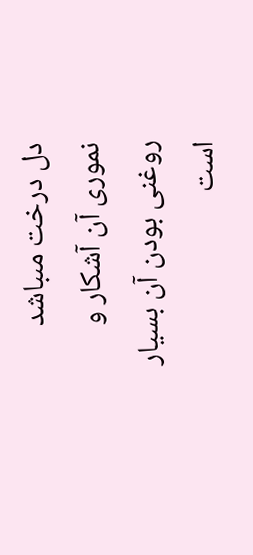دل درخت مىباشد نمورى آن آشكار و روغنى بودن آن بسيار است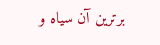برترين آن سياه و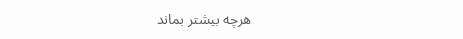هرچه بيشتر بماند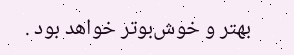بهتر و خوش‌بوتر خواهد بود .